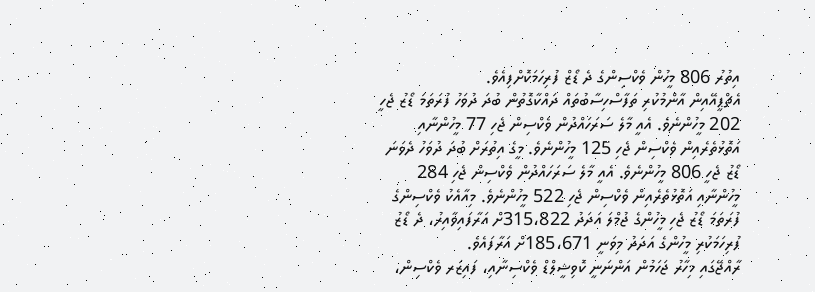އިތުރު 806 މީހުން ވެކްސިންގެ ދެ ޑޯޒް ފުރިހަމަކޮށްފިއެވެ.
އެޗްޕީއޭއިން އާންމުކުރި ތަފާސްހިސާބުތައް ދައްކާގޮތުން ބުދަ ދުވަހު ފުރަތަމަ ޑޯޒު ޖެހީ 202 މީހުންނެވެ. އެއީ މާލެ ސަރަހައްދުން ވެކްސިން ޖެހި 77 މީހުންނާއި އަތޮޅުތެރެއިން ވެކްސިން ޖެހި 125 މީހުންނެވެ. މީގެ އިތުރަށް ބުދަ ދުވަހު ދެވަނަ ޑޯޒު ޖެހީ 806 މީހުންނެވެ. އެއީ މާލެ ސަރަހައްދުން ވެކްސިން ޖެހި 284 މީހުންނާއި އަތޮޅުތެރެއިން ވެކްސިން ޖެހި 522 މީހުންނެވެ. މިއާއެކު ވެކްސިންގެ ފުރަތަމަ ޑޯޒު ޖެހި މީހުންގެ ޖުމްލަ އަދަދު 315،822ށް އަރާފައިވާއިރު، ދެ ޑޯޒު ފުރިހަމަކުރި މީހުންގެ އަދަދު މިވަނީ 185،671ށް އަރާފައެވެ.
ރާއްޖޭގައި މިހާރު ޖަހަމުން އަންނަނީ ކޮވިޝީލްޑް ވެކްސިނާއި، ފައިޒަރ ވެކްސިން،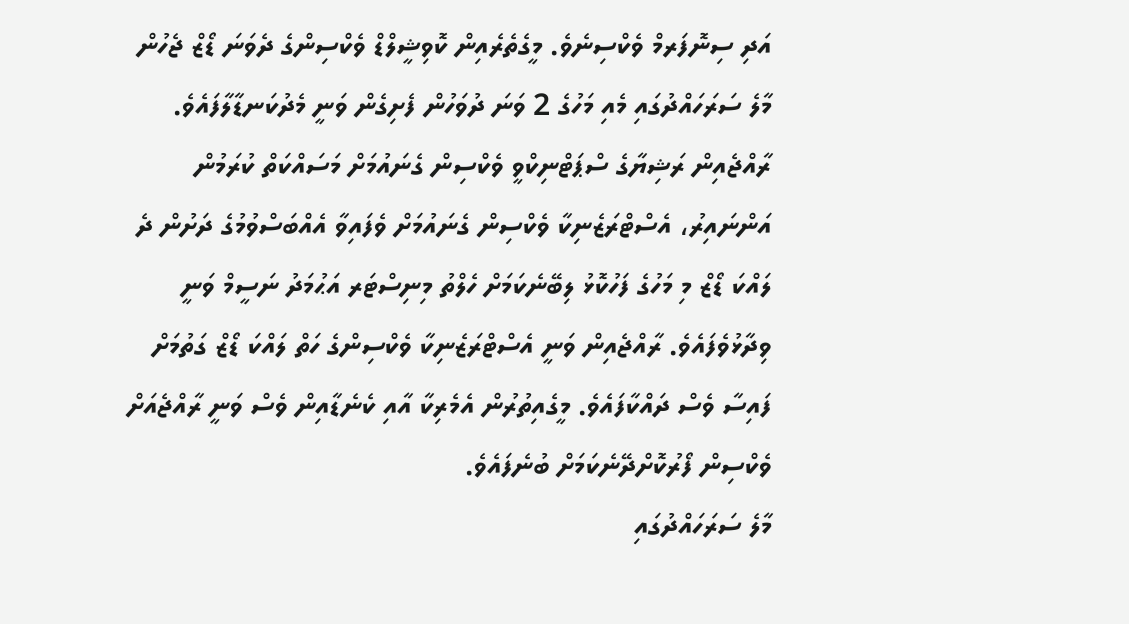އަދި ސިނޮފަރމް ވެކްސިނެވެ. މީގެތެރެއިން ކޮވިޝީލްޑް ވެކްސިންގެ ދެވަނަ ޑޯޒް ޖެހުން މާލެ ސަރަހައްދުގައި މެއި މަހުގެ 2 ވަނަ ދުވަހުން ފެށިގެން ވަނީ މެދުކަނޑާލާފައެވެ.
ރާއްޖެއިން ރަޝިޔާގެ ސްޕަޓްނިކްވީ ވެކްސިން ގެނައުމަށް މަސައްކަތް ކުރަމުން އަންނައިރު، އެސްޓްރަޒެނިކާ ވެކްސިން ގެނައުމަށް ވެފައިވާ އެއްބަސްވުމުގެ ދަށުން ދެ ލައްކަ ޑޯޒް މި މަހުގެ ފަހުކޮޅު ލިބޭނެކަމަށް ހެލްތު މިނިސްޓަރ އަޙުމަދު ނަސީމް ވަނީ ވިދާޅުވެފައެވެ. ރާއްޖެއިން ވަނީ އެސްޓްރަޒެނިކާ ވެކްސިންގެ ހަތް ލައްކަ ޑޯޒް ގަތުމަށް ފައިސާ ވެސް ދައްކާފައެވެ. މީގެއިތުރުން އެމެރިކާ އާއި ކެނެޑާއިން ވެސް ވަނީ ރާއްޖެއަށް ވެކްސިން ފޯރުކޮށްދޭނެކަމަށް ބުނެފައެވެ.
މާލެ ސަރަހައްދުގައި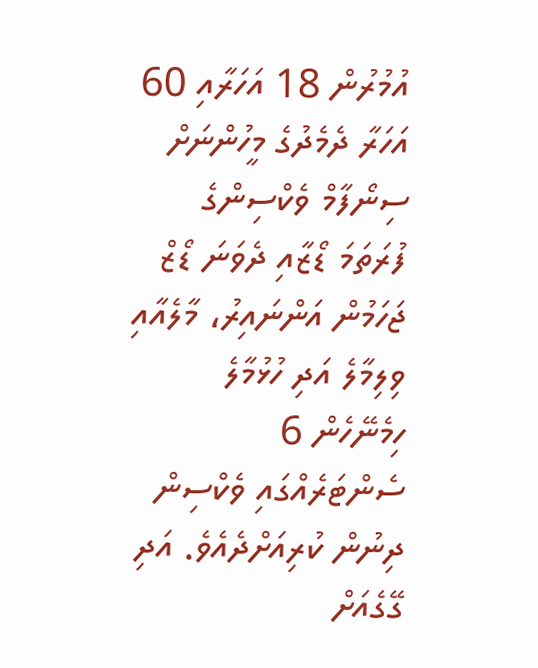އުމުރުން 18 އަހަރާއި 60 އަހަރާ ދެމެދުގެ މީހުންނަށް ސިނޯފާމް ވެކްސިންގެ ފުރަތަމަ ޑޯޒާއި ދެވަނަ ޑޯޒް ޖަހަމުން އަންނައިރު، މާލެއާއި ވިލިމާލެ އަދި ހުޅުމާލެ ހިމެނޭހެން 6 ސެންޓަރެއްގައި ވެކްސިން ދިނުން ކުރިއަށްދެއެވެ. އަދި ގޭގެއަށް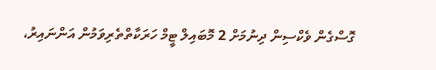ގޮސްގެން ވެކްސިން ދިނުމަށް 2 މޮބައިލް ޓީމް ހަރަކާތްތެރިވަމުން އަންނައިރު،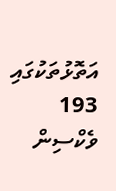އަތޮޅުތަކުގައި 193 ވެކްސިން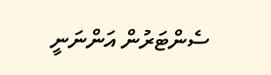ސެންޓަރުން އަންނަނީ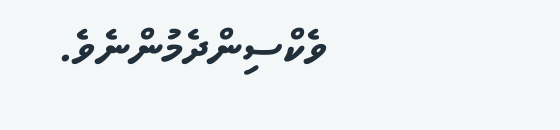ވެކްސިންދެމުންނެވެ.